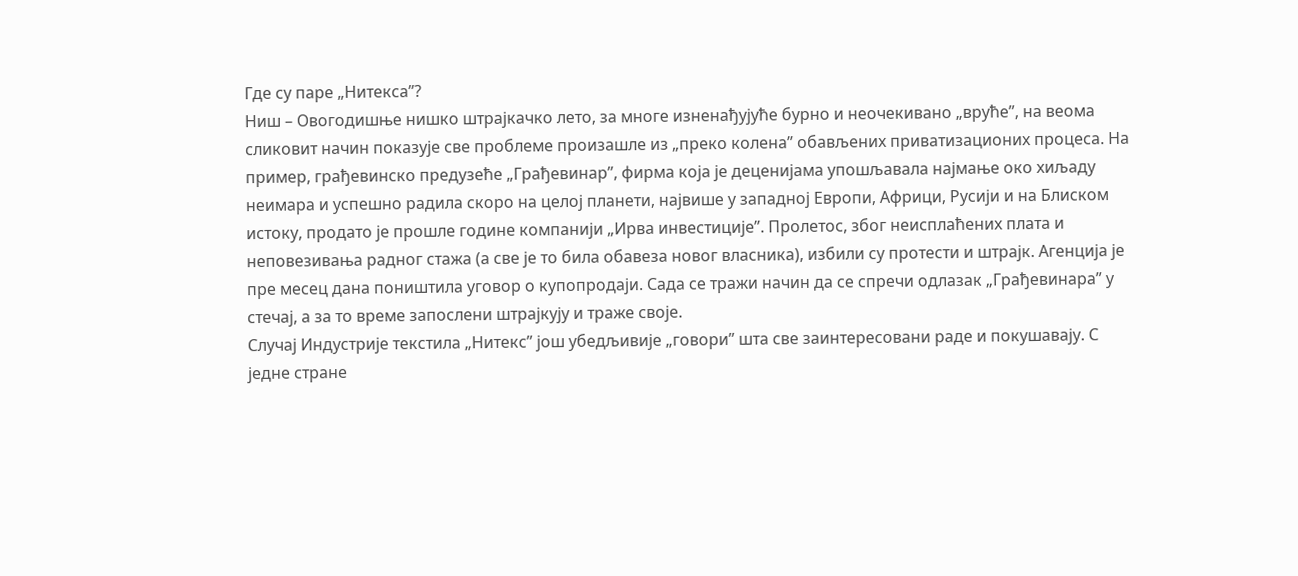Где су паре „Нитекса”?
Ниш – Овогодишње нишко штрајкачко лето, за многе изненађујуће бурно и неочекивано „вруће”, на веома сликовит начин показује све проблеме произашле из „преко колена” обављених приватизационих процеса. На пример, грађевинско предузеће „Грађевинар”, фирма која је деценијама упошљавала најмање око хиљаду неимара и успешно радила скоро на целој планети, највише у западној Европи, Африци, Русији и на Блиском истоку, продато је прошле године компанији „Ирва инвестиције”. Пролетос, због неисплаћених плата и неповезивања радног стажа (а све је то била обавеза новог власника), избили су протести и штрајк. Агенција је пре месец дана поништила уговор о купопродаји. Сада се тражи начин да се спречи одлазак „Грађевинара” у стечај, а за то време запослени штрајкују и траже своје.
Случај Индустрије текстила „Нитекс” још убедљивије „говори” шта све заинтересовани раде и покушавају. С једне стране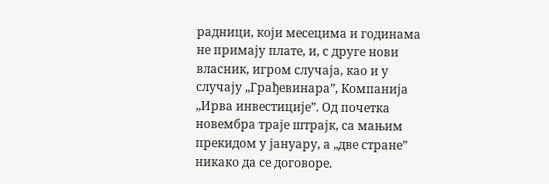радници, који месецима и годинама не примају плате, и, с друге нови власник, игром случаја, као и у случају „Грађевинара”, Компанија „Ирва инвестиције”. Од почетка новембра траје штрајк, са мањим прекидом у јануару, а „две стране” никако да се договоре.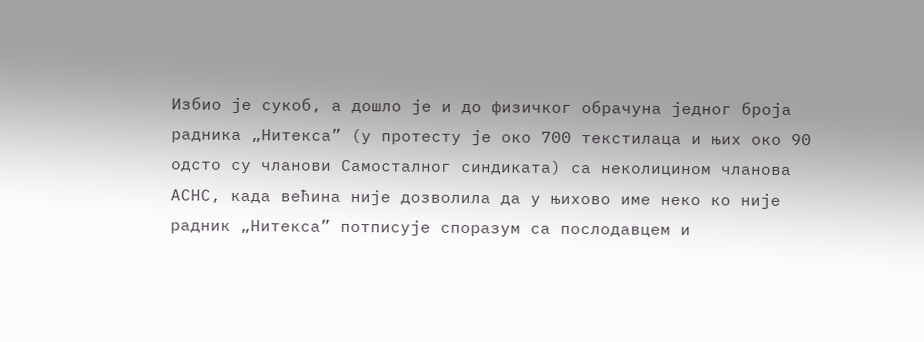Избио је сукоб, а дошло је и до физичког обрачуна једног броја радника „Нитекса” (у протесту је око 700 текстилаца и њих око 90 одсто су чланови Самосталног синдиката) са неколицином чланова АСНС, када већина није дозволила да у њихово име неко ко није радник „Нитекса” потписује споразум са послодавцем и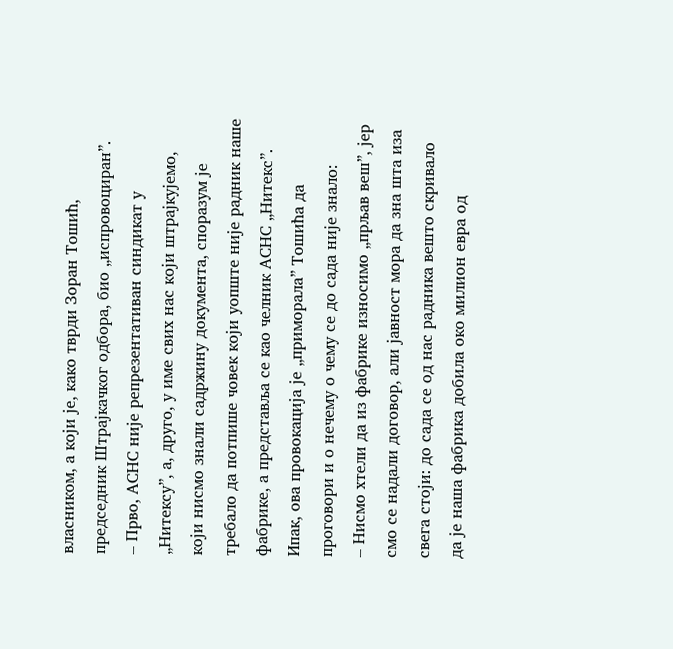власником, а који је, како тврди Зоран Тошић, председник Штрајкачког одбора, био „испровоциран”.
– Прво, АСНС није репрезентативан синдикат у „Нитексу”, а, друго, у име свих нас који штрајкујемо, који нисмо знали садржину документа, споразум је требало да потпише човек који уопште није радник наше фабрике, а представља се као челник АСНС „Нитекс”.
Ипак, ова провокација је „приморала” Тошића да проговори и о нечему о чему се до сада није знало:
– Нисмо хтели да из фабрике износимо „прљав веш”, јер смо се надали договор, али јавност мора да зна шта иза свега стоји: до сада се од нас радника вешто скривало да је наша фабрика добила око милион евра од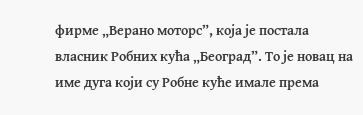фирме „Верано моторс”, која је постала власник Робних кућа „Београд”. То је новац на име дуга који су Робне куће имале према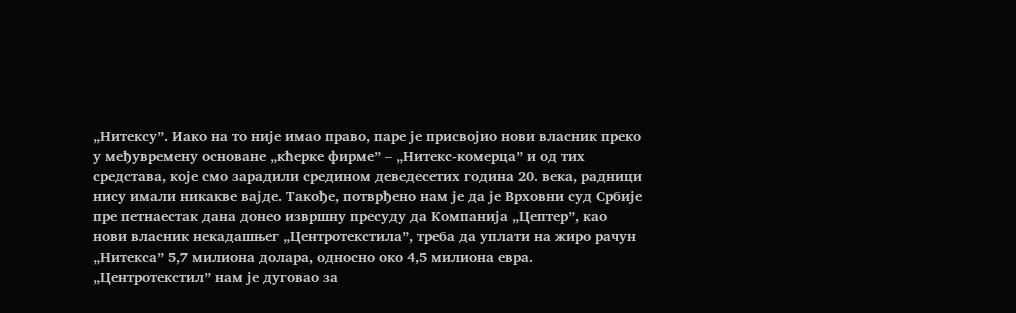„Нитексу”. Иако на то није имао право, паре је присвојио нови власник преко у међувремену основане „кћерке фирме” – „Нитекс-комерца” и од тих средстава, које смо зарадили средином деведесетих година 20. века, радници нису имали никакве вајде. Такође, потврђено нам је да је Врховни суд Србије пре петнаестак дана донео извршну пресуду да Компанија „Цептер”, као нови власник некадашњег „Центротекстила”, треба да уплати на жиро рачун „Нитекса” 5,7 милиона долара, односно око 4,5 милиона евра. „Центротекстил” нам је дуговао за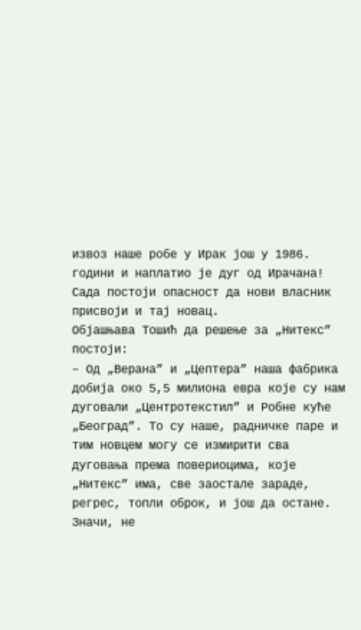извоз наше робе у Ирак још у 1986. години и наплатио је дуг од Ирачана! Сада постоји опасност да нови власник присвоји и тај новац.
Објашњава Тошић да решење за „Нитекс” постоји:
– Од „Верана” и „Цептера” наша фабрика добија око 5,5 милиона евра које су нам дуговали „Центротекстил” и Робне куће „Београд”. То су наше, радничке паре и тим новцем могу се измирити сва дуговања према повериоцима, које „Нитекс” има, све заостале зараде, регрес, топли оброк, и још да остане. Значи, не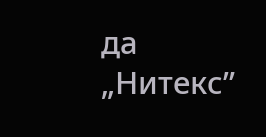да „Нитекс”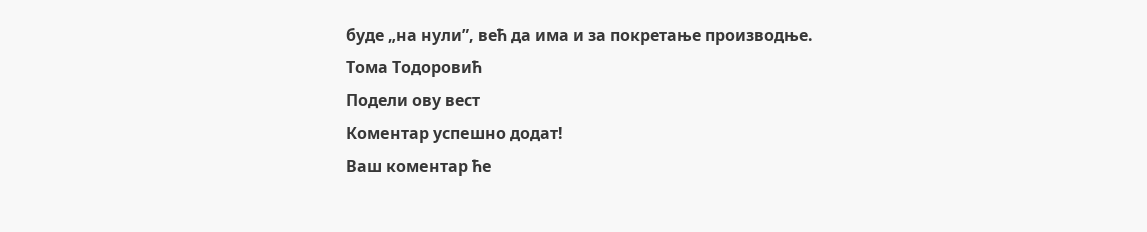буде „на нули”, већ да има и за покретање производње.
Тома Тодоровић
Подели ову вест
Комeнтар успeшно додат!
Ваш комeнтар ћe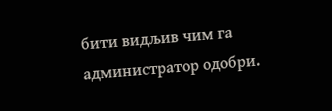бити видљив чим га администратор одобри.